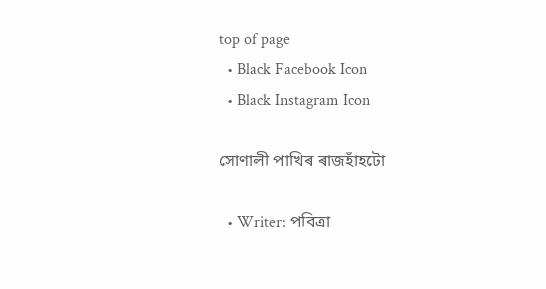top of page
  • Black Facebook Icon
  • Black Instagram Icon

সোণালী পাখিৰ ৰাজহাঁহটো

  • Writer: পবিত্ৰা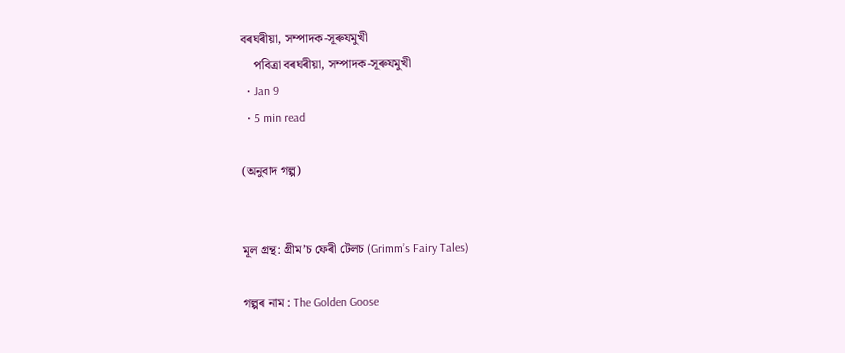বৰঘৰীয়া, সম্পাদক-সূৰুযমুখী
    পবিত্ৰা বৰঘৰীয়া, সম্পাদক-সূৰুযমুখী
  • Jan 9
  • 5 min read

(অনুবাদ গল্প)


মূল গ্ৰন্থ: গ্ৰীম’চ ফেৰী টেলচ (Grimm’s Fairy Tales)

গল্পৰ নাম : The Golden Goose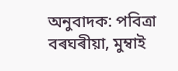অনুবাদক: পবিত্ৰা বৰঘৰীয়া, মুম্বাই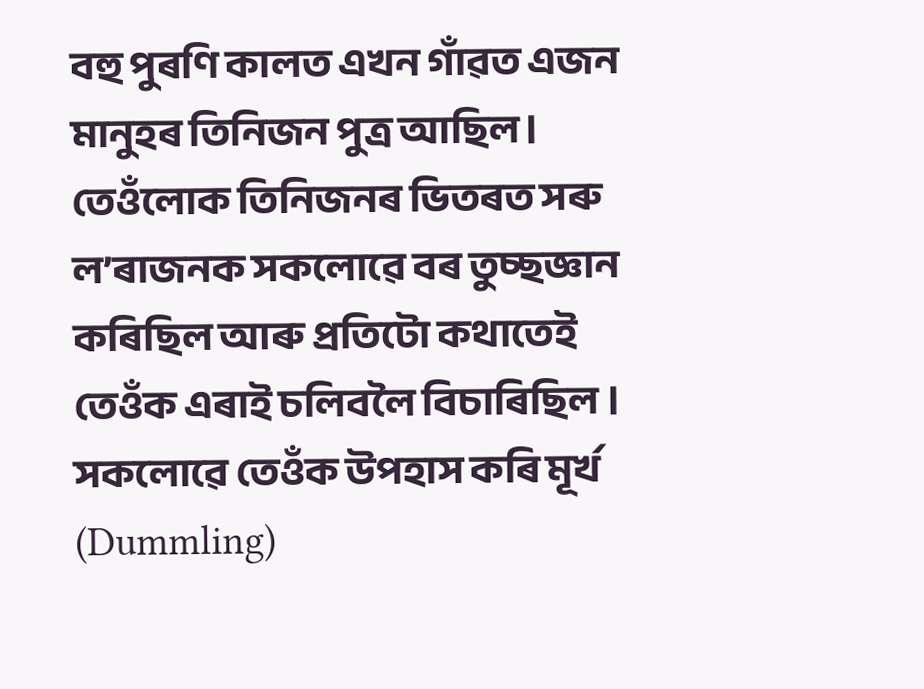বহু পুৰণি কালত এখন গাঁৱত এজন মানুহৰ তিনিজন পুত্ৰ আছিল। তেওঁলোক তিনিজনৰ ভিতৰত সৰু ল’ৰাজনক সকলোৱে বৰ তুচ্ছজ্ঞান কৰিছিল আৰু প্ৰতিটো কথাতেই তেওঁক এৰাই চলিবলৈ বিচাৰিছিল । সকলোৱে তেওঁক উপহাস কৰি মূৰ্খ (Dummling)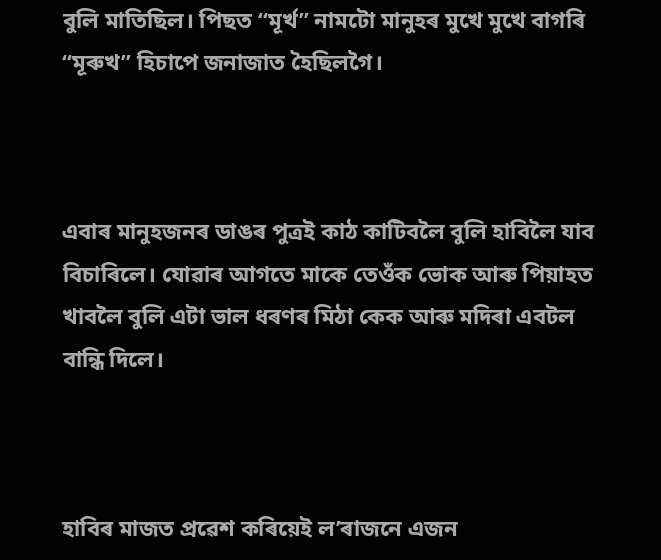বুলি মাতিছিল। পিছত “মূৰ্খ” নামটো মানুহৰ মুখে মুখে বাগৰি “মূৰুখ” হিচাপে জনাজাত হৈছিলগৈ।



এবাৰ মানুহজনৰ ডাঙৰ পুত্ৰই কাঠ কাটিবলৈ বুলি হাবিলৈ যাব বিচাৰিলে। যোৱাৰ আগতে মাকে তেওঁক ভোক আৰু পিয়াহত খাবলৈ বুলি এটা ভাল ধৰণৰ মিঠা কেক আৰু মদিৰা এবটল বান্ধি দিলে।



হাবিৰ মাজত প্ৰৱেশ কৰিয়েই ল’ৰাজনে এজন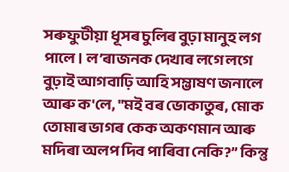সৰুফুটীয়া ধূসৰ চুলিৰ বুঢ়া মানুহ লগ পালে। ল’ৰাজনক দেখাৰ লগে লগে বুঢ়াই আগবাঢ়ি আহি সম্ভাষণ জনালে আৰু ক'লে, "মই বৰ ভোকাতুৰ, মোক তোমাৰ ভাগৰ কেক অকণমান আৰু মদিৰা অলপ দিব পাৰিবা নেকি?” কিন্তু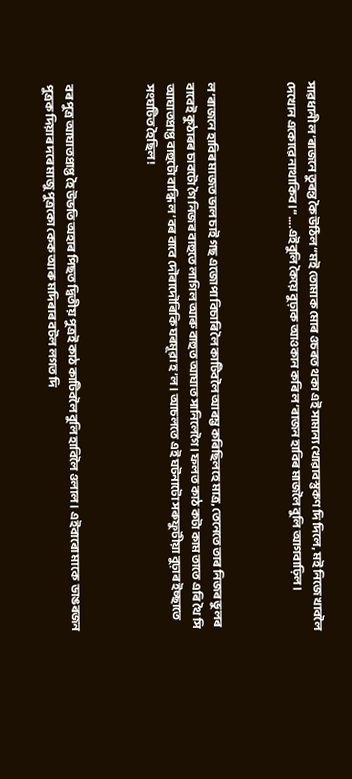সাৱধানী ল’ৰাজনে তুৰন্ত কৈ উঠিল “মই তোমাক মোৰ ওচৰত থকা এই সামান্য খোৱাবস্তুকণ দি দিলে, মই নিজে খাবলৈ দেখোন একোৱে নাথাকিব।“ ….এইবুলি কৈয়ে বুঢ়াক আওকান কৰি ল’ৰাজন হাবিৰ মাজলৈ বুলি আগবাঢ়িল।



ল’ৰাজনে হাবিৰ মাজত ভাল চাই গছ এজোপা বিচাৰি লৈ কাটিবলৈ আৰম্ভ কৰিছিলহে মাত্ৰ, তেনেতে তাৰ নিজৰ ভুলৰ বাবেই কুঠাৰৰ চাবটো গৈ নিজৰ বাহুতে লাগিল আৰু বাহুত আঘাত সানিলেগৈ। ফলত কাঠ কটা কাম তাতে এৰি থৈ সি আঘাতপ্ৰাপ্ত বাহুটো বান্ধি ল’বৰ বাবে দৌৰাদৌৰিকি ঘৰমূৱা হ’ল। আচলতে এই ঘটনাটো সৰুফুটীয়া বুঢ়াৰ ইচ্ছাতে সংঘটিত হৈছিল!



বৰ পুত্ৰ আঘাতপ্ৰাপ্ত হৈ উভতি অহাৰ পিছত দ্বিতীয় পুত্ৰই কাঠ কাটিবলৈ বুলি হাবিলৈ ওলাল। এইবাৰো মাকে  ডাঙৰজন পুত্ৰক দিয়াৰ দৰে মাজু পুত্ৰকো কেক আৰু মদিৰাৰ বটল লগত দি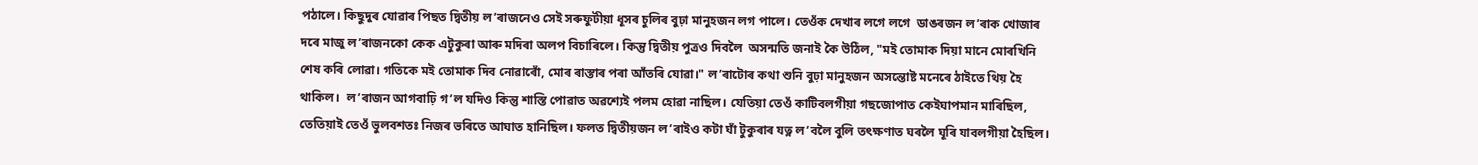পঠালে। কিছুদুৰ যোৱাৰ পিছত দ্বিতীয় ল’ৰাজনেও সেই সৰুফুটীয়া ধূসৰ চুলিৰ বুঢ়া মানুহজন লগ পালে। তেওঁক দেখাৰ লগে লগে  ডাঙৰজন ল’ৰাক খোজাৰ দৰে মাজু ল’ৰাজনকো কেক এটুকুৰা আৰু মদিৰা অলপ বিচাৰিলে। কিন্তু দ্বিতীয় পুত্ৰও দিবলৈ  অসন্মতি জনাই কৈ উঠিল, "মই তোমাক দিয়া মানে মোৰখিনি শেষ কৰি লোৱা। গতিকে মই তোমাক দিব নোৱাৰোঁ, মোৰ ৰাস্তাৰ পৰা আঁতৰি যোৱা।" ল’ৰাটোৰ কথা শুনি বুঢ়া মানুহজন অসন্তোষ্ট মনেৰে ঠাইতে থিয় হৈ থাকিল।  ল’ৰাজন আগবাঢ়ি গ’ল যদিও কিন্তু শাস্তি পোৱাত অৱশ্যেই পলম হোৱা নাছিল। যেতিয়া তেওঁ কাটিবলগীয়া গছজোপাত কেইঘাপমান মাৰিছিল, তেতিয়াই তেওঁ ভুলবশতঃ নিজৰ ভৰিতে আঘাত হানিছিল। ফলত দ্বিতীয়জন ল’ৰাইও কটা ঘাঁ টুকুৰাৰ যত্ন ল’বলৈ বুলি তৎক্ষণাত ঘৰলৈ ঘূৰি যাবলগীয়া হৈছিল।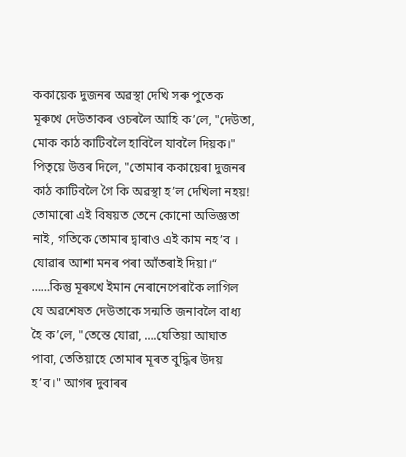ককায়েক দুজনৰ অৱস্থা দেখি সৰু পুতেক মূৰুখে দেউতাকৰ ওচৰলৈ আহি ক’লে, "দেউতা, মোক কাঠ কাটিবলৈ হাবিলৈ যাবলৈ দিয়ক।" পিতৃয়ে উত্তৰ দিলে, "তোমাৰ ককায়েৰা দুজনৰ কাঠ কাটিবলৈ গৈ কি অৱস্থা হ’ল দেখিলা নহয়! তোমাৰো এই বিষয়ত তেনে কোনো অভিজ্ঞতা নাই, গতিকে তোমাৰ দ্বাৰাও এই কাম নহ’ব । যোৱাৰ আশা মনৰ পৰা আঁতৰাই দিয়া।“ ……কিন্তু মূৰুখে ইমান নেৰানেপেৰাকৈ লাগিল যে অৱশেষত দেউতাকে সন্মতি জনাবলৈ বাধ্য হৈ ক’লে, "তেন্তে যোৱা, ….যেতিয়া আঘাত পাবা, তেতিয়াহে তোমাৰ মূৰত বুদ্ধিৰ উদয় হ’ব।" আগৰ দুবাৰৰ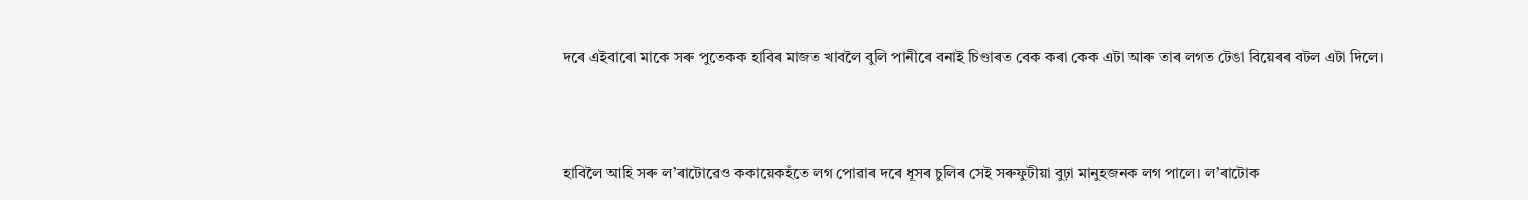দৰে এইবাৰো মাকে সৰু পুতেকক হাবিৰ মাজত খাবলৈ বুলি পানীৰে বনাই চিণ্ডাৰত বেক কৰা কেক এটা আৰু তাৰ লগত টেঙা বিয়েৰৰ বটল এটা দিলে।



হাবিলৈ আহি সৰু ল’ৰাটোৱেও ককায়েকহঁতে লগ পোৱাৰ দৰে ধূসৰ চুলিৰ সেই সৰুফুটীয়া বুঢ়া মানুহজনক লগ পালে। ল’ৰাটোক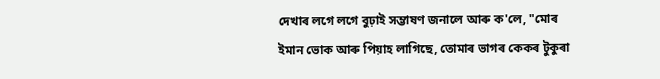দেখাৰ লগে লগে বুঢ়াই সম্ভাষণ জনালে আৰু ক'লে, "মোৰ ইমান ভোক আৰু পিয়াহ লাগিছে, তোমাৰ ভাগৰ কেকৰ টুকুৰা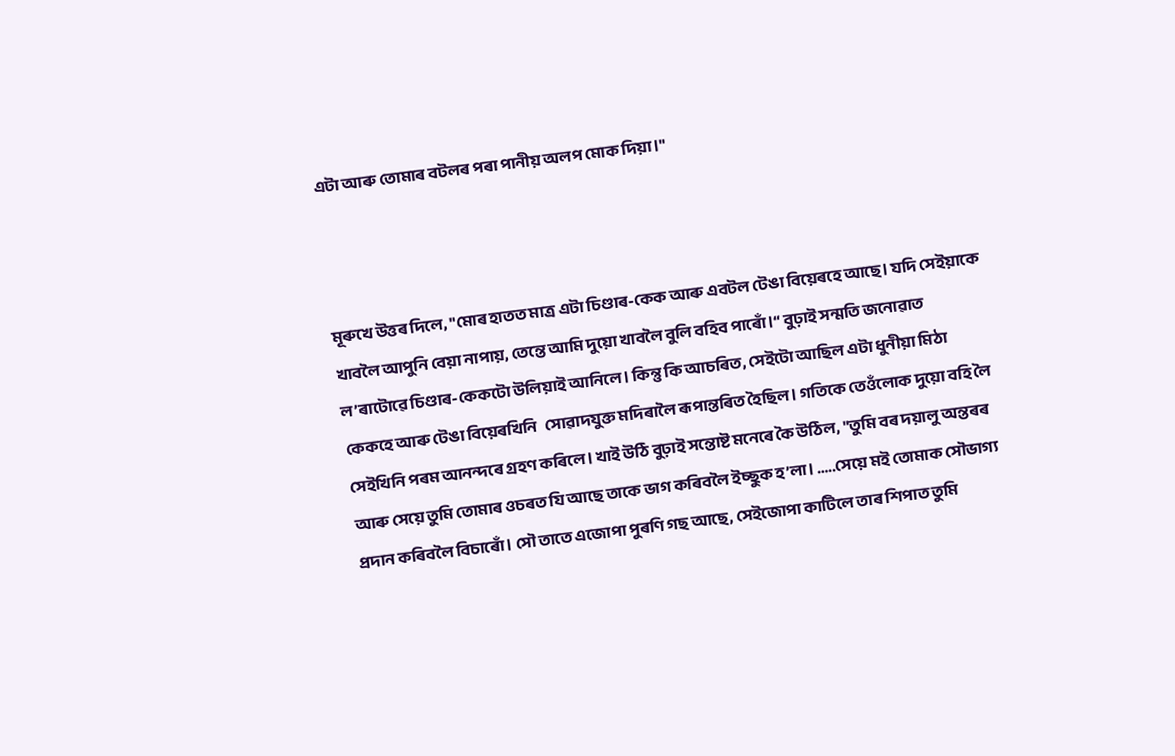এটা আৰু তোমাৰ বটলৰ পৰা পানীয় অলপ মোক দিয়া।"



মূৰুখে উত্তৰ দিলে, "মোৰ হাতত মাত্ৰ এটা চিণ্ডাৰ-কেক আৰু এবটল টেঙা বিয়েৰহে আছে। যদি সেইয়াকে খাবলৈ আপুনি বেয়া নাপায়, তেন্তে আমি দুয়ো খাবলৈ বুলি বহিব পাৰোঁ।“ বুঢ়াই সন্মতি জনোৱাত ল’ৰাটোৱে চিণ্ডাৰ-কেকটো উলিয়াই আনিলে। কিন্তু কি আচৰিত, সেইটো আছিল এটা ধুনীয়া মিঠা কেকহে আৰু টেঙা বিয়েৰখিনি   সোৱাদযুক্ত মদিৰালৈ ৰূপান্তৰিত হৈছিল। গতিকে তেওঁলোক দুয়ো বহি লৈ সেইখিনি পৰম আনন্দৰে গ্ৰহণ কৰিলে। খাই উঠি বুঢ়াই সন্তোষ্ট মনেৰে কৈ উঠিল, "তুমি বৰ দয়ালু অন্তৰৰ আৰু সেয়ে তুমি তোমাৰ ওচৰত যি আছে তাকে ভাগ কৰিবলৈ ইচ্ছুক হ’লা। …..সেয়ে মই তোমাক সৌভাগ্য প্ৰদান কৰিবলৈ বিচাৰোঁ। সৌ তাতে এজোপা পুৰণি গছ আছে, সেইজোপা কাটিলে তাৰ শিপাত তুমি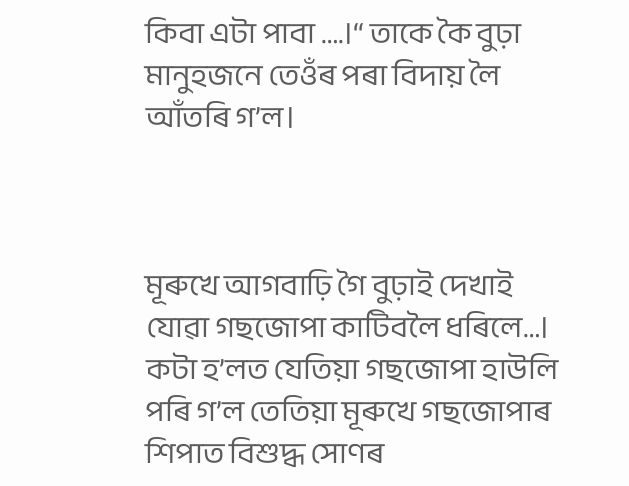কিবা এটা পাবা ….।“ তাকে কৈ বুঢ়া মানুহজনে তেওঁৰ পৰা বিদায় লৈ আঁতৰি গ’ল।



মূৰুখে আগবাঢ়ি গৈ বুঢ়াই দেখাই যোৱা গছজোপা কাটিবলৈ ধৰিলে…। কটা হ’লত যেতিয়া গছজোপা হাউলি পৰি গ’ল তেতিয়া মূৰুখে গছজোপাৰ শিপাত বিশুদ্ধ সোণৰ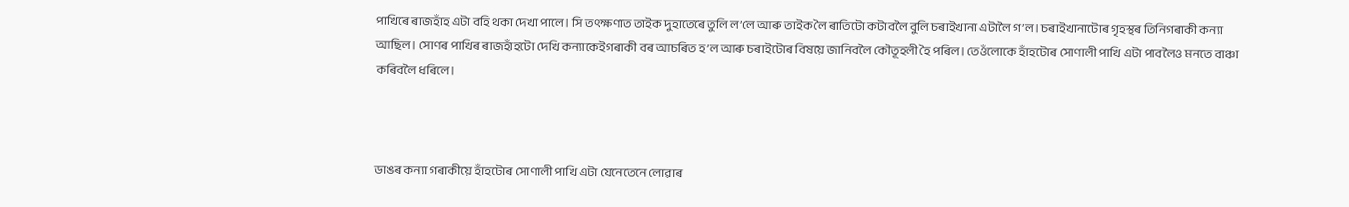পাখিৰে ৰাজহাঁহ এটা বহি থকা দেখা পালে। সি তৎক্ষণাত তাইক দুহাতেৰে তুলি ল’লে আৰু তাইক লৈ ৰাতিটো কটাবলৈ বুলি চৰাইখানা এটালৈ গ’ল। চৰাইখানাটোৰ গৃহস্থৰ তিনিগৰাকী কন্যা আছিল। সোণৰ পাখিৰ ৰাজহাঁহটো দেখি কন্যাকেইগৰাকী বৰ আচৰিত হ’ল আৰু চৰাইটোৰ বিষয়ে জানিবলৈ কৌতূহলী হৈ পৰিল। তেওঁলোকে হাঁহটোৰ সোণালী পাখি এটা পাবলৈও মনতে বাঞ্চা কৰিবলৈ ধৰিলে।



ডাঙৰ কন্যা গৰাকীয়ে হাঁহটোৰ সোণালী পাখি এটা যেনেতেনে লোৱাৰ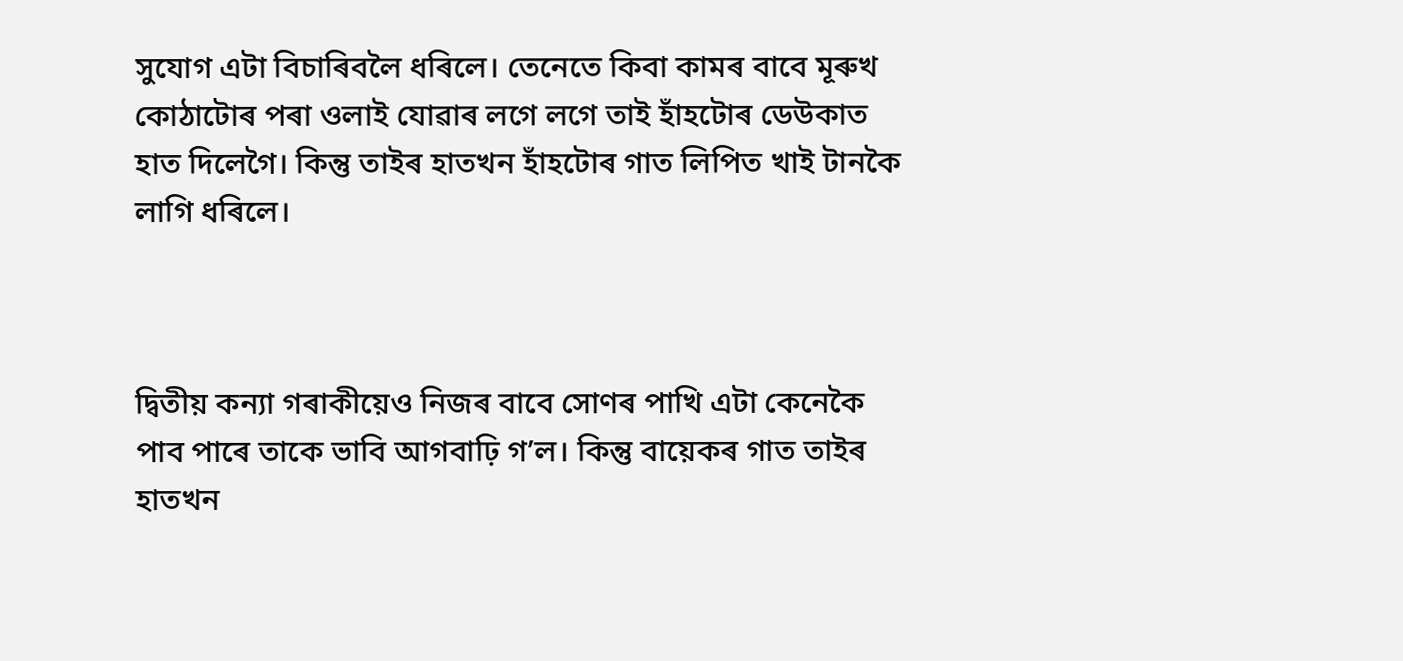সুযোগ এটা বিচাৰিবলৈ ধৰিলে। তেনেতে কিবা কামৰ বাবে মূৰুখ কোঠাটোৰ পৰা ওলাই যোৱাৰ লগে লগে তাই হাঁহটোৰ ডেউকাত হাত দিলেগৈ। কিন্তু তাইৰ হাতখন হাঁহটোৰ গাত লিপিত খাই টানকৈ লাগি ধৰিলে।



দ্বিতীয় কন্যা গৰাকীয়েও নিজৰ বাবে সোণৰ পাখি এটা কেনেকৈ পাব পাৰে তাকে ভাবি আগবাঢ়ি গ’ল। কিন্তু বায়েকৰ গাত তাইৰ হাতখন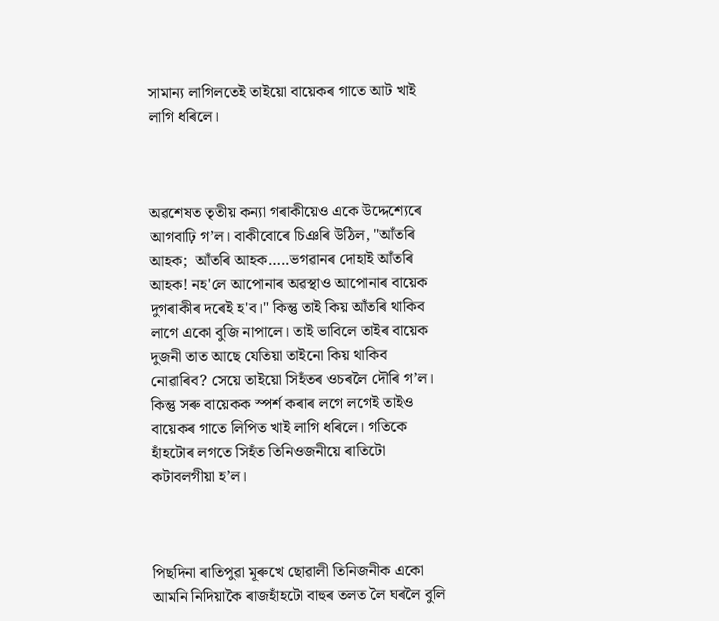সামান্য লাগিলতেই তাইয়ো বায়েকৰ গাতে আট খাই লাগি ধৰিলে।



অৱশেষত তৃতীয় কন্যা গৰাকীয়েও একে উদ্দেশ্যেৰে আগবাঢ়ি গ’ল। বাকীবোৰে চিঞৰি উঠিল, "আঁতৰি আহক;  আঁতৰি আহক…..ভগৱানৰ দোহাই আঁতৰি আহক! নহ'লে আপোনাৰ অৱস্থাও আপোনাৰ বায়েক দুগৰাকীৰ দৰেই হ'ব।" কিন্তু তাই কিয় আঁতৰি থাকিব লাগে একো বুজি নাপালে। তাই ভাবিলে তাইৰ বায়েক দুজনী তাত আছে যেতিয়া তাইনো কিয় থাকিব নোৱাৰিব? সেয়ে তাইয়ো সিহঁতৰ ওচৰলৈ দৌৰি গ’ল। কিন্তু সৰু বায়েকক স্পৰ্শ কৰাৰ লগে লগেই তাইও বায়েকৰ গাতে লিপিত খাই লাগি ধৰিলে। গতিকে হাঁহটোৰ লগতে সিহঁত তিনিওজনীয়ে ৰাতিটো কটাবলগীয়া হ’ল।



পিছদিনা ৰাতিপুৱা মূৰুখে ছোৱালী তিনিজনীক একো আমনি নিদিয়াকৈ ৰাজহাঁহটো বাহুৰ তলত লৈ ঘৰলৈ বুলি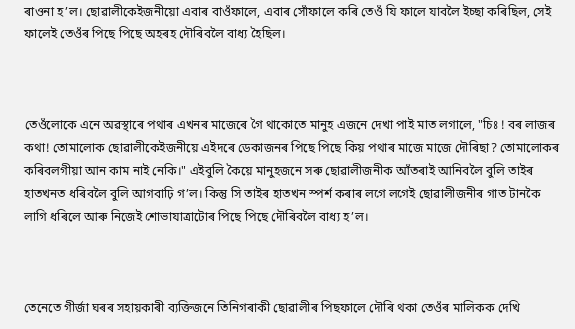ৰাওনা হ’ল। ছোৱালীকেইজনীয়ো এবাৰ বাওঁফালে, এবাৰ সোঁফালে কৰি তেওঁ যি ফালে যাবলৈ ইচ্ছা কৰিছিল, সেই ফালেই তেওঁৰ পিছে পিছে অহৰহ দৌৰিবলৈ বাধ্য হৈছিল।



তেওঁলোকে এনে অৱস্থাৰে পথাৰ এখনৰ মাজেৰে গৈ থাকোতে মানুহ এজনে দেখা পাই মাত লগালে, "চিঃ ! বৰ লাজৰ কথা! তোমালোক ছোৱালীকেইজনীয়ে এইদৰে ডেকাজনৰ পিছে পিছে কিয় পথাৰ মাজে মাজে দৌৰিছা? তোমালোকৰ কৰিবলগীয়া আন কাম নাই নেকি।" এইবুলি কৈয়ে মানুহজনে সৰু ছোৱালীজনীক আঁতৰাই আনিবলৈ বুলি তাইৰ হাতখনত ধৰিবলৈ বুলি আগবাঢ়ি গ’ল। কিন্তু সি তাইৰ হাতখন স্পৰ্শ কৰাৰ লগে লগেই ছোৱালীজনীৰ গাত টানকৈ লাগি ধৰিলে আৰু নিজেই শোভাযাত্ৰাটোৰ পিছে পিছে দৌৰিবলৈ বাধ্য হ’ল।



তেনেতে গীৰ্জা ঘৰৰ সহায়কাৰী ব্যক্তিজনে তিনিগৰাকী ছোৱালীৰ পিছফালে দৌৰি থকা তেওঁৰ মালিকক দেখি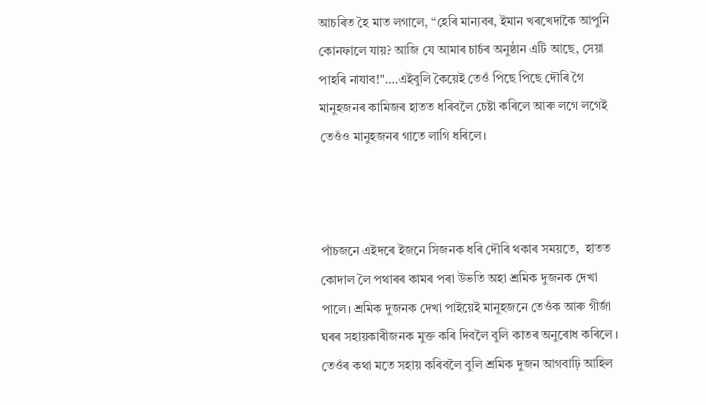আচৰিত হৈ মাত লগালে, “হেৰি মান্যবৰ, ইমান খৰখেদাকৈ আপুনি কোনফালে যায়? আজি যে আমাৰ চাৰ্চৰ অনুষ্ঠান এটি আছে, সেয়া পাহৰি নাযাব!"….এইবুলি কৈয়েই তেওঁ পিছে পিছে দৌৰি গৈ মানুহজনৰ কামিজৰ হাতত ধৰিবলৈ চেষ্টা কৰিলে আৰু লগে লগেই তেওঁও মানুহজনৰ গাতে লাগি ধৰিলে।



পাঁচজনে এইদৰে ইজনে সিজনক ধৰি দৌৰি থকাৰ সময়তে,  হাতত কোদাল লৈ পথাৰৰ কামৰ পৰা উভতি অহা শ্ৰমিক দুজনক দেখা পালে। শ্ৰমিক দুজনক দেখা পাইয়েই মানুহজনে তেওঁক আৰু গীৰ্জা ঘৰৰ সহায়কাৰীজনক মুক্ত কৰি দিবলৈ বুলি কাতৰ অনুৰোধ কৰিলে । তেওঁৰ কথা মতে সহায় কৰিবলৈ বুলি শ্ৰমিক দুজন আগবাঢ়ি আহিল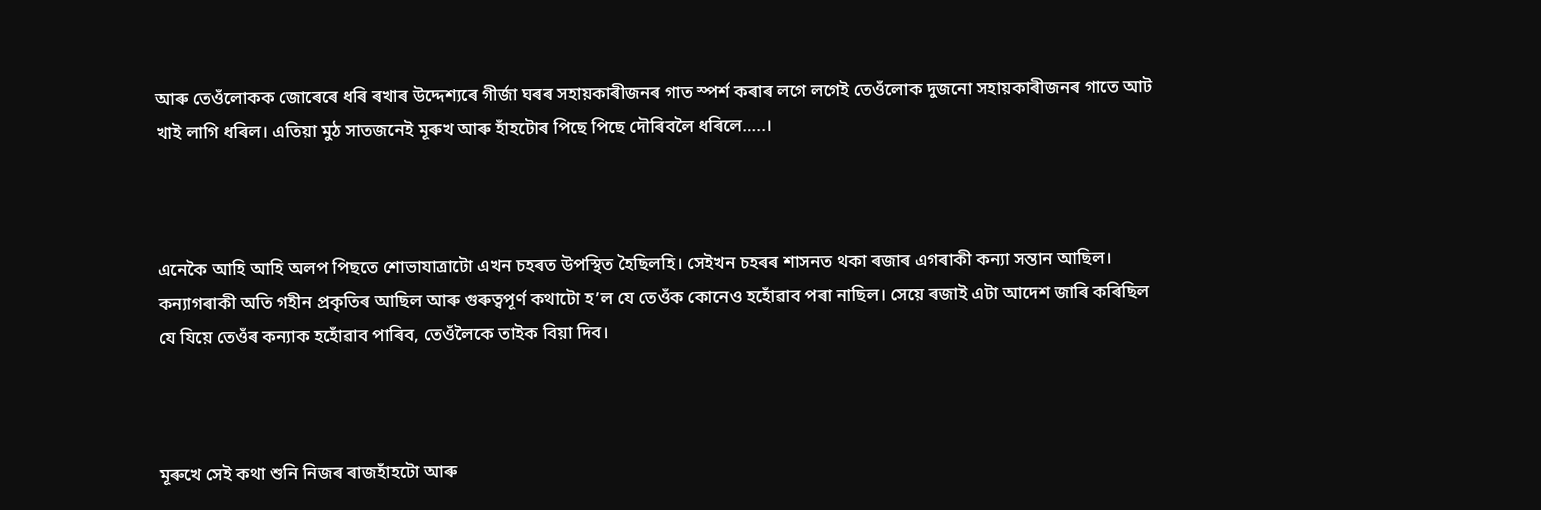আৰু তেওঁলোকক জোৰেৰে ধৰি ৰখাৰ উদ্দেশ্যৰে গীৰ্জা ঘৰৰ সহায়কাৰীজনৰ গাত স্পৰ্শ কৰাৰ লগে লগেই তেওঁলোক দুজনো সহায়কাৰীজনৰ গাতে আট খাই লাগি ধৰিল। এতিয়া মুঠ সাতজনেই মূৰুখ আৰু হাঁহটোৰ পিছে পিছে দৌৰিবলৈ ধৰিলে…..।



এনেকৈ আহি আহি অলপ পিছতে শোভাযাত্ৰাটো এখন চহৰত উপস্থিত হৈছিলহি। সেইখন চহৰৰ শাসনত থকা ৰজাৰ এগৰাকী কন্যা সন্তান আছিল। কন্যাগৰাকী অতি গহীন প্ৰকৃতিৰ আছিল আৰু গুৰুত্বপূৰ্ণ কথাটো হ’ল যে তেওঁক কোনেও হহোঁৱাব পৰা নাছিল। সেয়ে ৰজাই এটা আদেশ জাৰি কৰিছিল যে যিয়ে তেওঁৰ কন্যাক হহোঁৱাব পাৰিব, তেওঁলৈকে তাইক বিয়া দিব।



মূৰুখে সেই কথা শুনি নিজৰ ৰাজহাঁহটো আৰু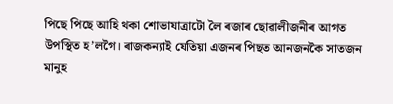পিছে পিছে আহি থকা শোভাযাত্ৰাটো লৈ ৰজাৰ ছোৱালীজনীৰ আগত উপস্থিত হ’লগৈ। ৰাজকন্যাই যেতিয়া এজনৰ পিছত আনজনকৈ সাতজন মানুহ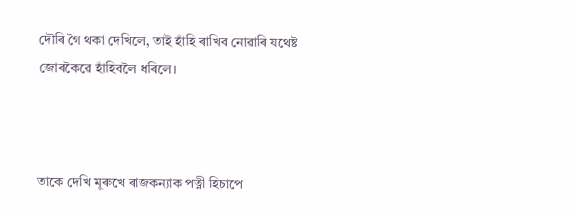দৌৰি গৈ থকা দেখিলে, তাই হাঁহি ৰাখিব নোৱাৰি যথেষ্ট জোৰকৈৱে হাঁহিবলৈ ধৰিলে।



তাকে দেখি মূৰুখে ৰাজকন্যাক পত্নী হিচাপে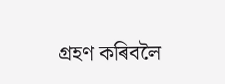গ্ৰহণ কৰিবলৈ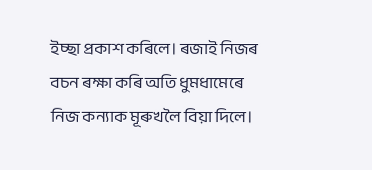ইচ্ছা প্ৰকাশ কৰিলে। ৰজাই নিজৰ বচন ৰক্ষা কৰি অতি ধুমধামেৰে নিজ কন্যাক মূৰুখলৈ বিয়া দিলে।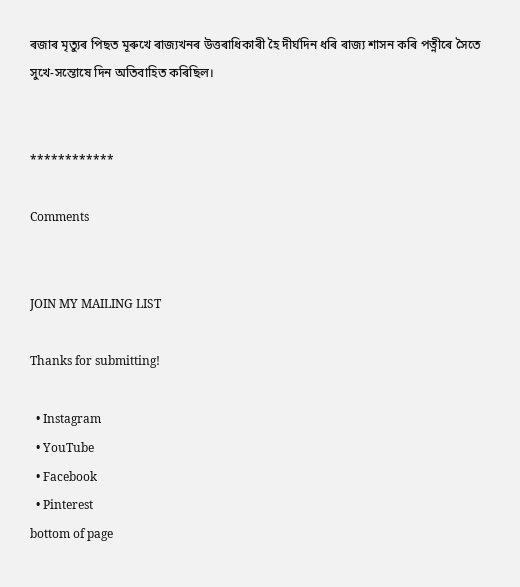ৰজাৰ মৃত্যুৰ পিছত মূৰুখে ৰাজ্যখনৰ উত্তৰাধিকাৰী হৈ দীৰ্ঘদিন ধৰি ৰাজ্য শাসন কৰি পত্নীৰে সৈতে সুখে-সন্তোষে দিন অতিবাহিত কৰিছিল।


************

Comments


JOIN MY MAILING LIST

Thanks for submitting!

  • Instagram
  • YouTube
  • Facebook
  • Pinterest
bottom of page